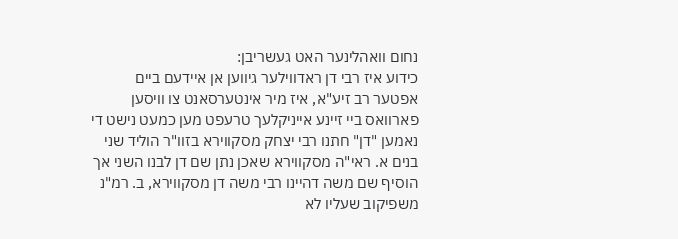נחום וואהלינער האט געשריבן:
כידוע איז רבי דן ראדווילער גיווען אן איידעם ביים אפטער רב זיע"א, איז מיר אינטערסאנט צו וויסען פארוואס ביי זיינע אייניקלעך טרעפט מען כמעט נישט די נאמען "דן" חתנו רבי יצחק מסקווירא בזוו"ר הוליד שני בנים א. ראי"ה מסקווירא שאכן נתן שם דן לבנו השני אך הוסיף שם משה דהיינו רבי משה דן מסקווירא, ב. רמ"נ משפיקוב שעליו לא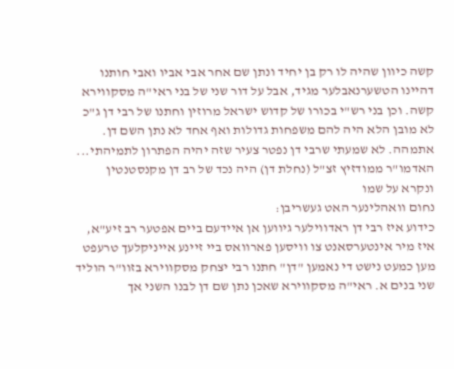קשה כיוון שהיה לו רק בן יחיד ונתן שם אחר אבי אביו ואבי חותנו דהיינו הטשערנאבלער מגיד, אבל על דור שני של בני ראי"ה מסקווירא קשה. וכן בני רש"י בכורו של קדוש ישראל מרוזין וחתנו של רבי דן ג"כ לא מובן הלא היה להם משפחות גדולות ואף אחד לא נתן השם דן. אתמהה. לא שמעתי שרבי דן נפטר צעיר שזה יהיה הפתרון לתמיהתי...
האדמו"ר ממודזיץ זצ"ל (נחלת דן) היה נכד של רב דן מקנסטנטין ונקרא על שמו
נחום וואהלינער האט געשריבן:
כידוע איז רבי דן ראדווילער גיווען אן איידעם ביים אפטער רב זיע"א, איז מיר אינטערסאנט צו וויסען פארוואס ביי זיינע אייניקלעך טרעפט מען כמעט נישט די נאמען "דן" חתנו רבי יצחק מסקווירא בזוו"ר הוליד שני בנים א. ראי"ה מסקווירא שאכן נתן שם דן לבנו השני אך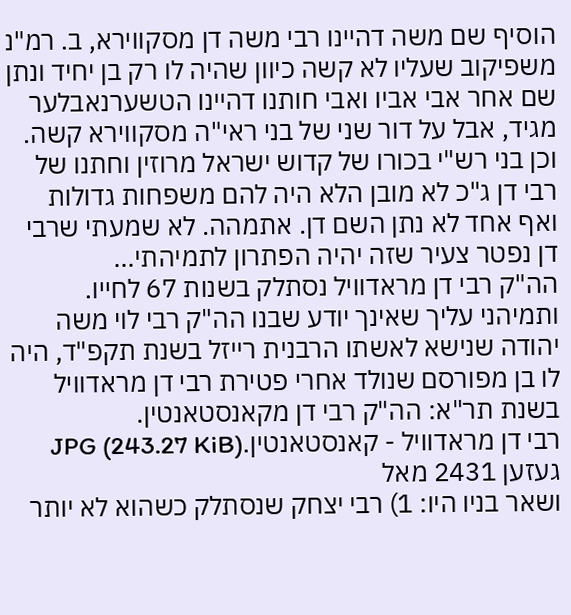הוסיף שם משה דהיינו רבי משה דן מסקווירא, ב. רמ"נ משפיקוב שעליו לא קשה כיוון שהיה לו רק בן יחיד ונתן שם אחר אבי אביו ואבי חותנו דהיינו הטשערנאבלער מגיד, אבל על דור שני של בני ראי"ה מסקווירא קשה. וכן בני רש"י בכורו של קדוש ישראל מרוזין וחתנו של רבי דן ג"כ לא מובן הלא היה להם משפחות גדולות ואף אחד לא נתן השם דן. אתמהה. לא שמעתי שרבי דן נפטר צעיר שזה יהיה הפתרון לתמיהתי...
הה"ק רבי דן מראדוויל נסתלק בשנות 67 לחייו. ותמיהני עליך שאינך יודע שבנו הה"ק רבי לוי משה יהודה שנישא לאשתו הרבנית רייזל בשנת תקפ"ד, היה לו בן מפורסם שנולד אחרי פטירת רבי דן מראדוויל בשנת תר"א: הה"ק רבי דן מקאנסטאנטין.
רבי דן מראדוויל - קאנסטאנטין.JPG (243.27 KiB) געזען 2431 מאל
ושאר בניו היו: 1) רבי יצחק שנסתלק כשהוא לא יותר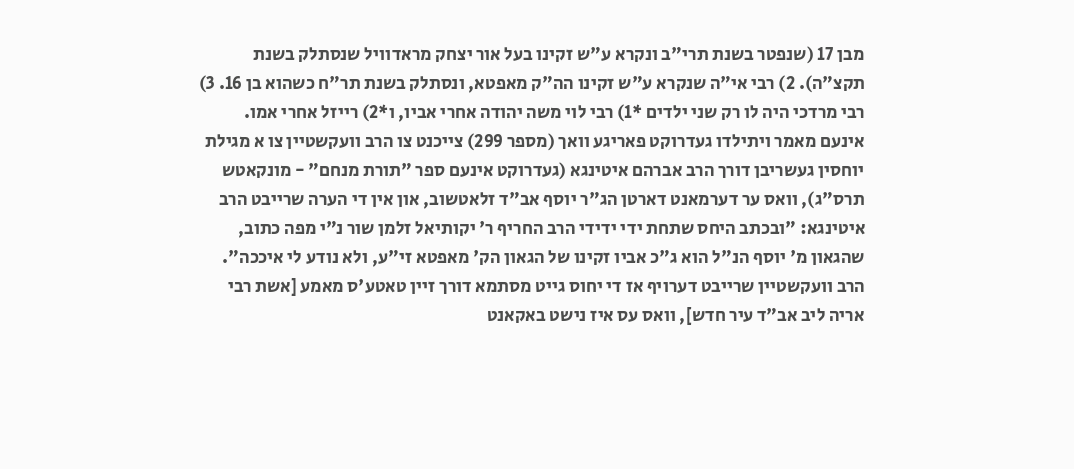מבן 17 (שנפטר בשנת תרי"ב ונקרא ע"ש זקינו בעל אור יצחק מראדוויל שנסתלק בשנת תקצ"ה). 2) רבי אי"ה שנקרא ע"ש זקינו הה"ק מאפטא, ונסתלק בשנת תר"ח כשהוא בן 16. 3) רבי מרדכי היה לו רק שני ילדים *1) רבי לוי משה יהודה אחרי אביו, ו*2) רייזל אחרי אמו.
אינעם מאמר ויתילדו געדרוקט פאריגע וואך (מספר 299) צייכנט צו הרב וועקשטיין צו א מגילת יוחסין געשריבן דורך הרב אברהם איטינגא (געדרוקט אינעם ספר "תורת מנחם" - מונקאטש תרס"ג), וואס ער דערמאנט דארטן הג"ר יוסף אב"ד זלאטשוב, און אין די הערה שרייבט הרב איטינגא: "ובכתב היחס שתחת ידי ידידי הרב החריף ר' יקותיאל זלמן שור נ"י מפה כתוב, שהגאון מ' יוסף הנ"ל הוא ג"כ אביו זקינו של הגאון הק' מאפטא זי"ע, ולא נודע לי איככה".
הרב וועקשטיין שרייבט דערויף אז די יחוס גייט מסתמא דורך זיין טאטע'ס מאמע [אשת רבי אריה ליב אב"ד עיר חדש], וואס עס איז נישט באקאנט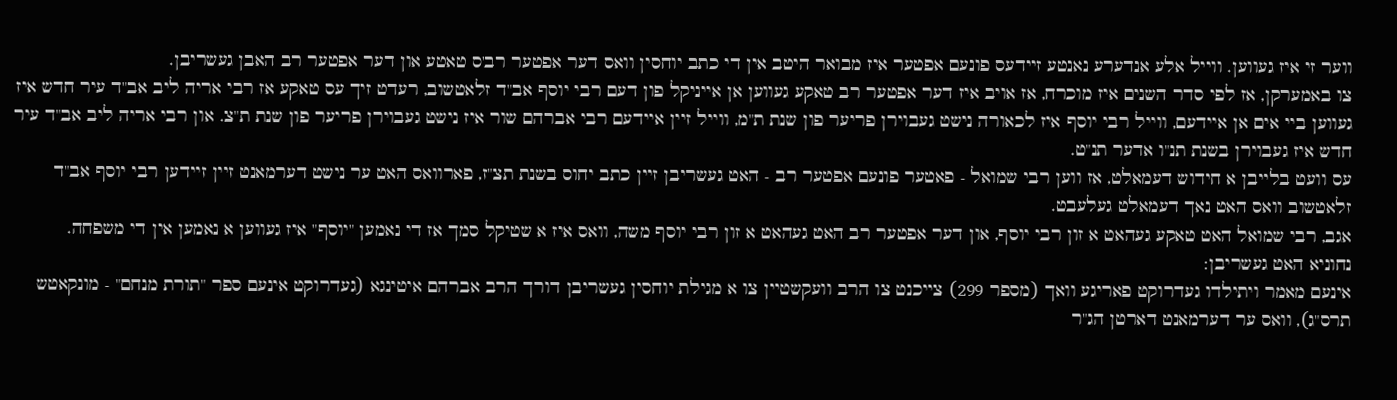ווער זי איז געווען. ווייל אלע אנדערע נאנטע זיידעס פונעם אפטער איז מבואר היטב אין די כתב יוחסין וואס דער אפטער רב'ס טאטע און דער אפטער רב האבן געשריבן.
צו באמערקן, אז לפי סדר השנים איז מוכרח, אז אויב איז דער אפטער רב טאקע געווען אן אייניקל פון דעם רבי יוסף אב"ד זלאטשוב, רעדט זיך עס טאקע אז רבי אריה ליב אב"ד עיר חדש איז געווען ביי אים אן איידעם, ווייל רבי יוסף איז לכאורה נישט געבוירן פריער פון שנת ת"מ, ווייל זיין איידעם רבי אברהם שור איז נישט געבוירן פריער פון שנת ת"צ. און רבי אריה ליב אב"ד עיר חדש איז געבוירן בשנת תנ"ו אדער תנ"ט.
עס וועט בלייבן א חידוש דעמאלט, אז ווען רבי שמואל - פאטער פונעם אפטער רב - האט געשריבן זיין כתב יחוס בשנת תצ"ז, פארוואס האט ער נישט דערמאנט זיין זיידען רבי יוסף אב"ד זלאטשוב וואס האט נאך דעמאלט געלעבט.
אגב, רבי שמואל האט טאקע געהאט א זון רבי יוסף, און דער אפטער רב האט געהאט א זון רבי יוסף משה, וואס איז א שטיקל סמך אז די נאמען "יוסף" איז געווען א נאמען אין די משפחה.
נחוניא האט געשריבן:
אינעם מאמר ויתילדו געדרוקט פאריגע וואך (מספר 299) צייכנט צו הרב וועקשטיין צו א מגילת יוחסין געשריבן דורך הרב אברהם איטינגא (געדרוקט אינעם ספר "תורת מנחם" - מונקאטש תרס"ג), וואס ער דערמאנט דארטן הג"ר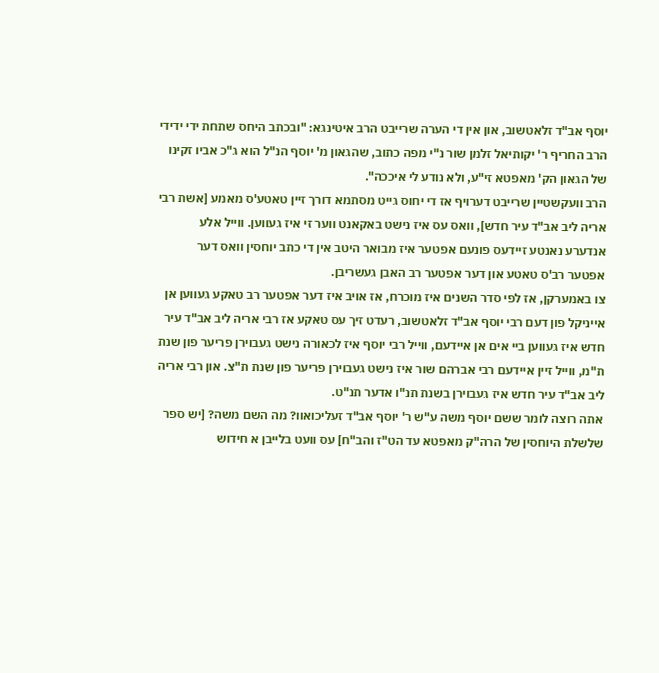יוסף אב"ד זלאטשוב, און אין די הערה שרייבט הרב איטינגא: "ובכתב היחס שתחת ידי ידידי הרב החריף ר' יקותיאל זלמן שור נ"י מפה כתוב, שהגאון מ' יוסף הנ"ל הוא ג"כ אביו זקינו של הגאון הק' מאפטא זי"ע, ולא נודע לי איככה".
הרב וועקשטיין שרייבט דערויף אז די יחוס גייט מסתמא דורך זיין טאטע'ס מאמע [אשת רבי אריה ליב אב"ד עיר חדש], וואס עס איז נישט באקאנט ווער זי איז געווען. ווייל אלע אנדערע נאנטע זיידעס פונעם אפטער איז מבואר היטב אין די כתב יוחסין וואס דער אפטער רב'ס טאטע און דער אפטער רב האבן געשריבן.
צו באמערקן, אז לפי סדר השנים איז מוכרח, אז אויב איז דער אפטער רב טאקע געווען אן אייניקל פון דעם רבי יוסף אב"ד זלאטשוב, רעדט זיך עס טאקע אז רבי אריה ליב אב"ד עיר חדש איז געווען ביי אים אן איידעם, ווייל רבי יוסף איז לכאורה נישט געבוירן פריער פון שנת ת"מ, ווייל זיין איידעם רבי אברהם שור איז נישט געבוירן פריער פון שנת ת"צ. און רבי אריה ליב אב"ד עיר חדש איז געבוירן בשנת תנ"ו אדער תנ"ט.
אתה רוצה לומר ששם יוסף משה ע"ש ר' יוסף אב"ד זעליכואוו? מה השם משה? [יש ספר שלשלת היוחסין של הרה"ק מאפטא עד הט"ז והב"ח] עס וועט בלייבן א חידוש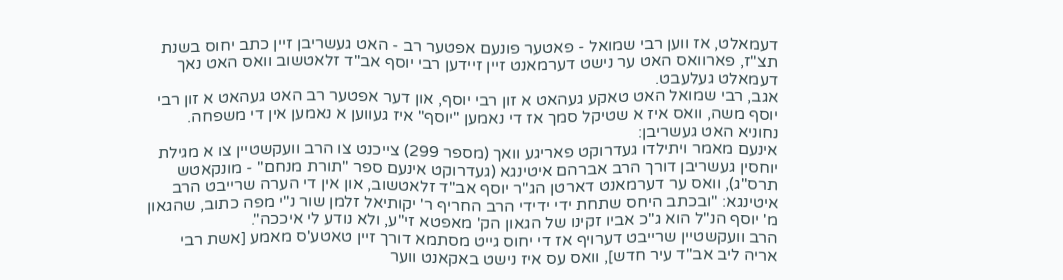דעמאלט, אז ווען רבי שמואל - פאטער פונעם אפטער רב - האט געשריבן זיין כתב יחוס בשנת תצ"ז, פארוואס האט ער נישט דערמאנט זיין זיידען רבי יוסף אב"ד זלאטשוב וואס האט נאך דעמאלט געלעבט.
אגב, רבי שמואל האט טאקע געהאט א זון רבי יוסף, און דער אפטער רב האט געהאט א זון רבי יוסף משה, וואס איז א שטיקל סמך אז די נאמען "יוסף" איז געווען א נאמען אין די משפחה.
נחוניא האט געשריבן:
אינעם מאמר ויתילדו געדרוקט פאריגע וואך (מספר 299) צייכנט צו הרב וועקשטיין צו א מגילת יוחסין געשריבן דורך הרב אברהם איטינגא (געדרוקט אינעם ספר "תורת מנחם" - מונקאטש תרס"ג), וואס ער דערמאנט דארטן הג"ר יוסף אב"ד זלאטשוב, און אין די הערה שרייבט הרב איטינגא: "ובכתב היחס שתחת ידי ידידי הרב החריף ר' יקותיאל זלמן שור נ"י מפה כתוב, שהגאון מ' יוסף הנ"ל הוא ג"כ אביו זקינו של הגאון הק' מאפטא זי"ע, ולא נודע לי איככה".
הרב וועקשטיין שרייבט דערויף אז די יחוס גייט מסתמא דורך זיין טאטע'ס מאמע [אשת רבי אריה ליב אב"ד עיר חדש], וואס עס איז נישט באקאנט ווער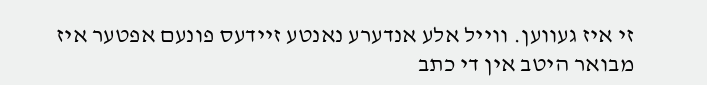זי איז געווען. ווייל אלע אנדערע נאנטע זיידעס פונעם אפטער איז מבואר היטב אין די כתב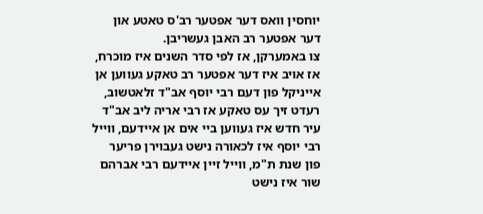יוחסין וואס דער אפטער רב'ס טאטע און דער אפטער רב האבן געשריבן.
צו באמערקן, אז לפי סדר השנים איז מוכרח, אז אויב איז דער אפטער רב טאקע געווען אן אייניקל פון דעם רבי יוסף אב"ד זלאטשוב, רעדט זיך עס טאקע אז רבי אריה ליב אב"ד עיר חדש איז געווען ביי אים אן איידעם, ווייל רבי יוסף איז לכאורה נישט געבוירן פריער פון שנת ת"מ, ווייל זיין איידעם רבי אברהם שור איז נישט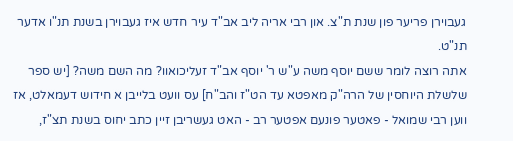געבוירן פריער פון שנת ת"צ. און רבי אריה ליב אב"ד עיר חדש איז געבוירן בשנת תנ"ו אדער תנ"ט.
אתה רוצה לומר ששם יוסף משה ע"ש ר' יוסף אב"ד זעליכואוו? מה השם משה? [יש ספר שלשלת היוחסין של הרה"ק מאפטא עד הט"ז והב"ח] עס וועט בלייבן א חידוש דעמאלט, אז ווען רבי שמואל - פאטער פונעם אפטער רב - האט געשריבן זיין כתב יחוס בשנת תצ"ז,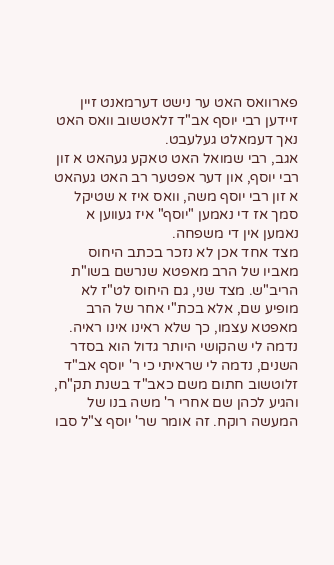פארוואס האט ער נישט דערמאנט זיין זיידען רבי יוסף אב"ד זלאטשוב וואס האט נאך דעמאלט געלעבט.
אגב, רבי שמואל האט טאקע געהאט א זון רבי יוסף, און דער אפטער רב האט געהאט א זון רבי יוסף משה, וואס איז א שטיקל סמך אז די נאמען "יוסף" איז געווען א נאמען אין די משפחה.
מצד אחד אכן לא נזכר בכתב היחוס מאביו של הרב מאפטא שנרשם בשו"ת הריב"ש. מצד שני, גם היחוס לט"ז לא מופיע שם, אלא בכת"י אחר של הרב מאפטא עצמו, כך שלא ראינו אינו ראיה.
נדמה לי שהקושי היותר גדול הוא בסדר השנים, נדמה לי שראיתי כי ר' יוסף אב"ד זלוטשוב חתום משם כאב"ד בשנת תק"ח, והגיע לכהן שם אחרי ר' משה בנו של המעשה רוקח. זה אומר שר' יוסף צ"ל סבו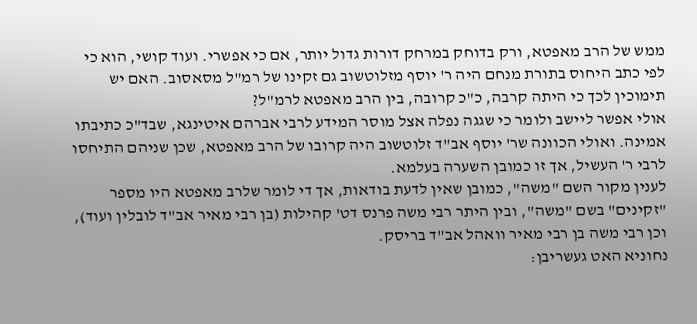ממש של הרב מאפטא, ורק בדוחק במרחק דורות גדול יותר, אם כי אפשרי. ועוד קושי, הוא כי לפי כתב היחוס בתורת מנחם היה ר' יוסף מזלוטשוב גם זקינו של רמ"ל מסאסוב. האם יש תימוכין לכך כי היתה קרבה, כ"כ קרובה, בין הרב מאפטא לרמ"ל?
אולי אפשר ליישב ולומר כי שגגה נפלה אצל מוסר המידע לרבי אברהם איטינגא, שבד"כ כתיבתו אמינה. ואולי הכוונה שר' יוסף אב"ד זלוטשוב היה קרובו של הרב מאפטא, שכן שניהם התיחסו לרבי ר' העשיל, אך זו כמובן השערה בעלמא.
לענין מקור השם "משה", כמובן שאין לדעת בודאות, אך די לומר שלרב מאפטא היו מספר "זקינים" בשם "משה", ובין היתר רבי משה פרנס דט' קהילות (בן רבי מאיר אב"ד לובלין ועוד), וכן רבי משה בן רבי מאיר וואהל אב"ד בריסק.
נחוניא האט געשריבן: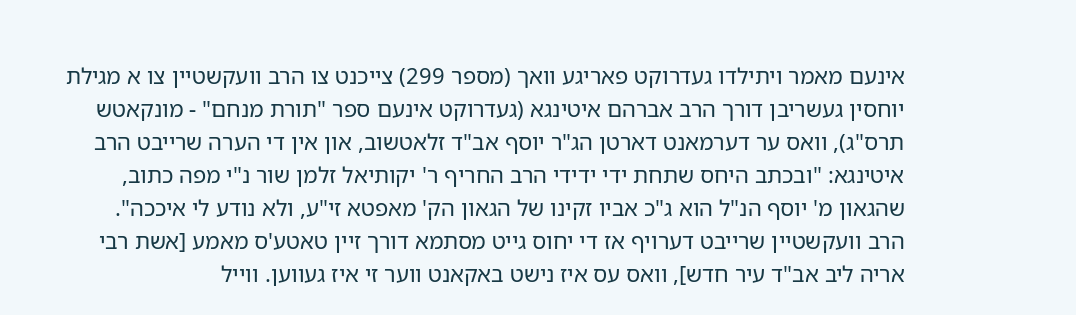אינעם מאמר ויתילדו געדרוקט פאריגע וואך (מספר 299) צייכנט צו הרב וועקשטיין צו א מגילת יוחסין געשריבן דורך הרב אברהם איטינגא (געדרוקט אינעם ספר "תורת מנחם" - מונקאטש תרס"ג), וואס ער דערמאנט דארטן הג"ר יוסף אב"ד זלאטשוב, און אין די הערה שרייבט הרב איטינגא: "ובכתב היחס שתחת ידי ידידי הרב החריף ר' יקותיאל זלמן שור נ"י מפה כתוב, שהגאון מ' יוסף הנ"ל הוא ג"כ אביו זקינו של הגאון הק' מאפטא זי"ע, ולא נודע לי איככה".
הרב וועקשטיין שרייבט דערויף אז די יחוס גייט מסתמא דורך זיין טאטע'ס מאמע [אשת רבי אריה ליב אב"ד עיר חדש], וואס עס איז נישט באקאנט ווער זי איז געווען. ווייל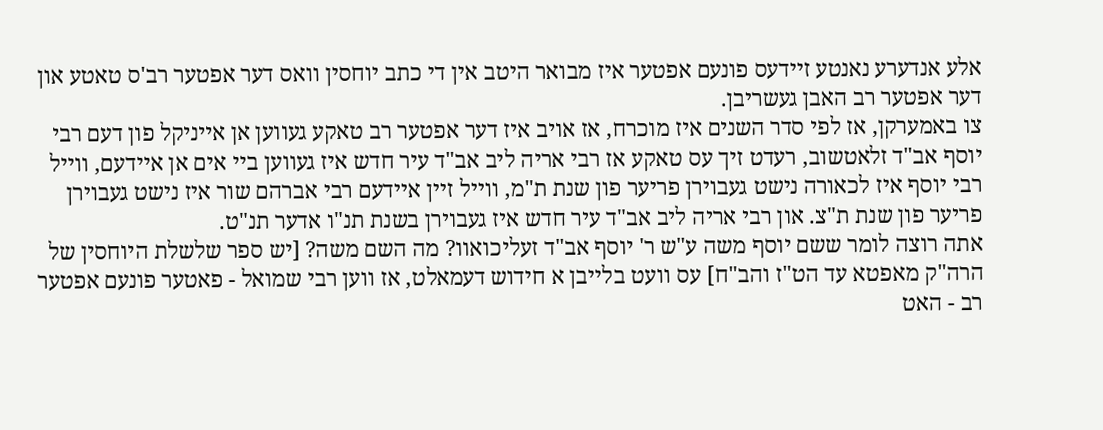אלע אנדערע נאנטע זיידעס פונעם אפטער איז מבואר היטב אין די כתב יוחסין וואס דער אפטער רב'ס טאטע און דער אפטער רב האבן געשריבן.
צו באמערקן, אז לפי סדר השנים איז מוכרח, אז אויב איז דער אפטער רב טאקע געווען אן אייניקל פון דעם רבי יוסף אב"ד זלאטשוב, רעדט זיך עס טאקע אז רבי אריה ליב אב"ד עיר חדש איז געווען ביי אים אן איידעם, ווייל רבי יוסף איז לכאורה נישט געבוירן פריער פון שנת ת"מ, ווייל זיין איידעם רבי אברהם שור איז נישט געבוירן פריער פון שנת ת"צ. און רבי אריה ליב אב"ד עיר חדש איז געבוירן בשנת תנ"ו אדער תנ"ט.
אתה רוצה לומר ששם יוסף משה ע"ש ר' יוסף אב"ד זעליכואוו? מה השם משה? [יש ספר שלשלת היוחסין של הרה"ק מאפטא עד הט"ז והב"ח] עס וועט בלייבן א חידוש דעמאלט, אז ווען רבי שמואל - פאטער פונעם אפטער רב - האט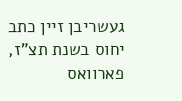געשריבן זיין כתב יחוס בשנת תצ"ז, פארוואס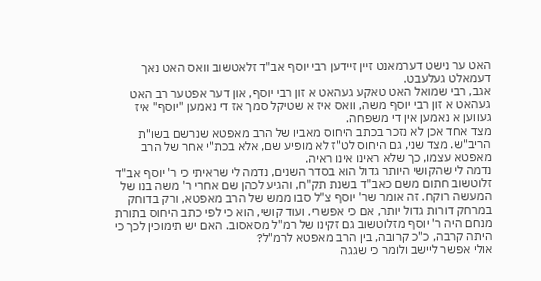האט ער נישט דערמאנט זיין זיידען רבי יוסף אב"ד זלאטשוב וואס האט נאך דעמאלט געלעבט.
אגב, רבי שמואל האט טאקע געהאט א זון רבי יוסף, און דער אפטער רב האט געהאט א זון רבי יוסף משה, וואס איז א שטיקל סמך אז די נאמען "יוסף" איז געווען א נאמען אין די משפחה.
מצד אחד אכן לא נזכר בכתב היחוס מאביו של הרב מאפטא שנרשם בשו"ת הריב"ש. מצד שני, גם היחוס לט"ז לא מופיע שם, אלא בכת"י אחר של הרב מאפטא עצמו, כך שלא ראינו אינו ראיה.
נדמה לי שהקושי היותר גדול הוא בסדר השנים, נדמה לי שראיתי כי ר' יוסף אב"ד זלוטשוב חתום משם כאב"ד בשנת תק"ח, והגיע לכהן שם אחרי ר' משה בנו של המעשה רוקח. זה אומר שר' יוסף צ"ל סבו ממש של הרב מאפטא, ורק בדוחק במרחק דורות גדול יותר, אם כי אפשרי. ועוד קושי, הוא כי לפי כתב היחוס בתורת מנחם היה ר' יוסף מזלוטשוב גם זקינו של רמ"ל מסאסוב. האם יש תימוכין לכך כי היתה קרבה, כ"כ קרובה, בין הרב מאפטא לרמ"ל?
אולי אפשר ליישב ולומר כי שגגה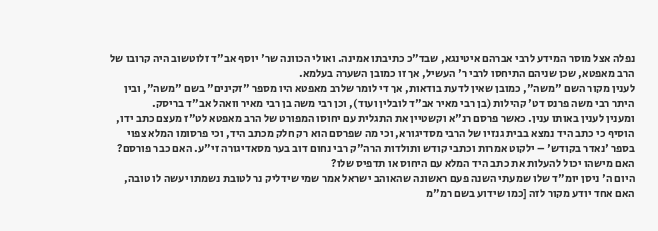נפלה אצל מוסר המידע לרבי אברהם איטינגא, שבד"כ כתיבתו אמינה. ואולי הכוונה שר' יוסף אב"ד זלוטשוב היה קרובו של הרב מאפטא, שכן שניהם התיחסו לרבי ר' העשיל, אך זו כמובן השערה בעלמא.
לענין מקור השם "משה", כמובן שאין לדעת בודאות, אך די לומר שלרב מאפטא היו מספר "זקינים" בשם "משה", ובין היתר רבי משה פרנס דט' קהילות (בן רבי מאיר אב"ד לובלין ועוד), וכן רבי משה בן רבי מאיר וואהל אב"ד בריסק.
ומענין לענין באותו ענין. כאשר פרסם רנ"א וקשטיין את התגלית עם יחוסו המפורט של הרב מאפטא לט"ז מעצם כתב ידו, הוסיף כי כתב היד נמצא בבית גנזיו של הרבי מסדיגורא, וכי מה שפרסם הוא רק חלק מכתב היד, וכי פרסומו המלא צפוי בספר 'נאדר בקודש' – ילקוט אמרות וכתבי קודש ותולדות הרה"ק רבי נחום דוב בער מסאדיגורה זי"ע. האם כבר פורסם? האם מישהו יכול להעלות את כתב היד המלא עם היחוס או תדפיס שלו?
היום ה' ניסן יומ"ד שלו שמעתי השנה פעם ראשונה שהאוהב ישראל אמר שמי שידליק נר לטובת נשמתו יעשה לו טובה, האם אחד יודע מקור לזה [כמו שידוע בשם רמ"מ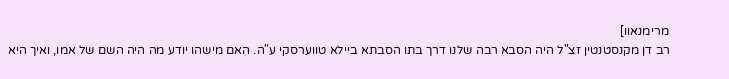מרימנאוו]
רב דן מקנסטנטין זצ"ל היה הסבא רבה שלנו דרך בתו הסבתא ביילא טווערסקי ע"ה. האם מישהו יודע מה היה השם של אמו, ואיך היא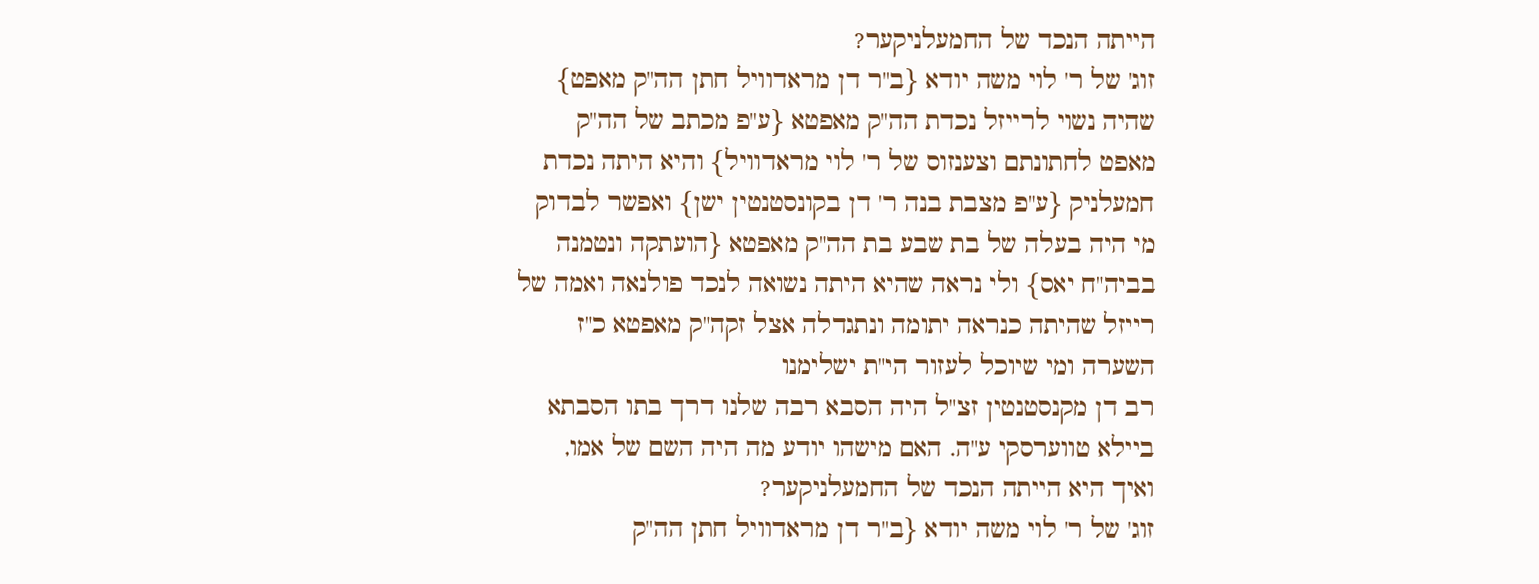הייתה הנכד של החמעלניקער?
זוג' של ר' לוי משה יודא {ב"ר דן מראדוויל חתן הה"ק מאפט} שהיה נשוי לרייזל נכדת הה"ק מאפטא {ע"פ מכתב של הה"ק מאפט לחתונתם וצענזוס של ר' לוי מראדוויל} והיא היתה נכדת חמעלניק {ע"פ מצבת בנה ר' דן בקונסטנטין ישן} ואפשר לבדוק מי היה בעלה של בת שבע בת הה"ק מאפטא {הועתקה ונטמנה בביה"ח יאס} ולי נראה שהיא היתה נשואה לנכד פולנאה ואמה של רייזל שהיתה כנראה יתומה ונתגדלה אצל זקה"ק מאפטא כ"ז השערה ומי שיוכל לעזור הי"ת ישלימנו
רב דן מקנסטנטין זצ"ל היה הסבא רבה שלנו דרך בתו הסבתא ביילא טווערסקי ע"ה. האם מישהו יודע מה היה השם של אמו, ואיך היא הייתה הנכד של החמעלניקער?
זוג' של ר' לוי משה יודא {ב"ר דן מראדוויל חתן הה"ק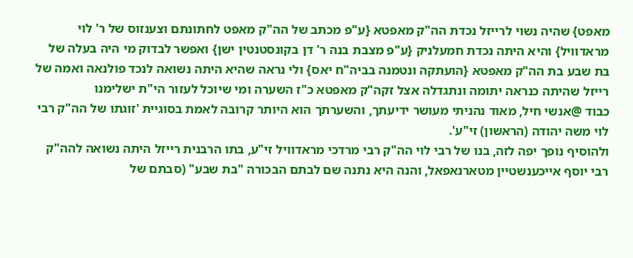מאפט} שהיה נשוי לרייזל נכדת הה"ק מאפטא {ע"פ מכתב של הה"ק מאפט לחתונתם וצענזוס של ר' לוי מראדוויל} והיא היתה נכדת חמעלניק {ע"פ מצבת בנה ר' דן בקונסטנטין ישן} ואפשר לבדוק מי היה בעלה של בת שבע בת הה"ק מאפטא {הועתקה ונטמנה בביה"ח יאס} ולי נראה שהיא היתה נשואה לנכד פולנאה ואמה של רייזל שהיתה כנראה יתומה ונתגדלה אצל זקה"ק מאפטא כ"ז השערה ומי שיוכל לעזור הי"ת ישלימנו
כבוד @אנשי חיל, מאוד נהניתי מעושר ידיעתך, והשערתך הוא היותר קרובה לאמת בסוגיית 'זוגתו של הה"ק רבי לוי משה יהודה (הראשון) זי"ע'.
ולהוסיף נופך יפה לזה, בנו של רבי לוי הה"ק רבי מרדכי מראדוויל זי"ע, בתו הרבנית רייזל היתה נשואה להה"ק רבי יוסף אייכענשטיין מטארנאפאל, והנה היא נתנה שם לבתם הבכורה "בת שבע" (סבתם של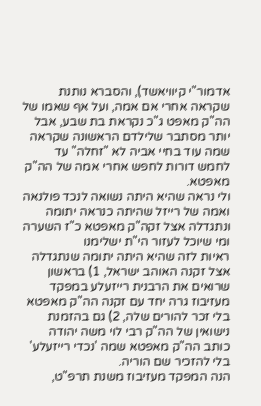אדמור"י קיוויאשד), והסברא נותנת שקראה אחרי אם אמה, ועל אף שאמו של הה"ק מאפט ג"כ נקראת בת שבע, אבל יותר מסתבר שלילדם הראשונה שקראה שמה עוד בחיי אביה לא "זחלה" עד לחמש דורות לחפש אחרי אמה של הה"ק מאפטא.
ולי נראה שהיא היתה נשואה לנכד פולנאה ואמה של רייזל שהיתה כנראה יתומה ונתגדלה אצל זקה"ק מאפטא כ"ז השערה ומי שיוכל לעזור הי"ת ישלימנו
ראיות לזה שהיא היתה יתומה שנתגדלה אצל זקנה האוהב ישראל, 1) בראשון שרואים את הרבנית רייזעלע במפקד מעזיבוז גרה יחד עם זקנה הה"ק מאפטא בלי זכר להורים שלה, 2) גם בהזמנת נישואין של הה"ק רבי לוי משה יהודה כותב הה"ק מאפטא שמה 'נכדי רייזעלע' בלי להזכיר שם הוריה.
הנה המפקד מעזיבוז משנת תרפ"ט,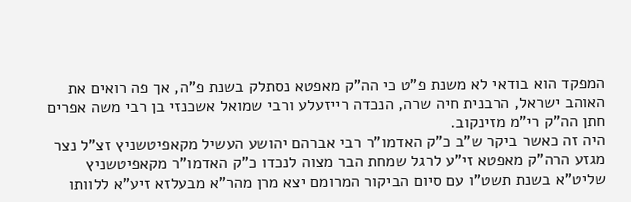המפקד הוא בודאי לא משנת פ"ט כי הה"ק מאפטא נסתלק בשנת פ"ה, אך פה רואים את האוהב ישראל, הרבנית חיה שרה, הנכדה רייזעלע ורבי שמואל אשכנזי בן רבי משה אפרים חתן הה"ק רי"מ מזינקוב.
היה זה כאשר ביקר ש"ב כ"ק האדמו"ר רבי אברהם יהושע העשיל מקאפיטשניץ זצ"ל נצר מגזע הרה"ק מאפטא זי"ע לרגל שמחת הבר מצוה לנכדו כ"ק האדמו"ר מקאפיטשניץ שליט"א בשנת תשט"ו עם סיום הביקור המרומם יצא מרן מהר"א מבעלזא זיע"א ללוותו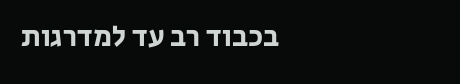בכבוד רב עד למדרגות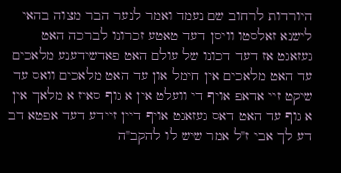היורדות לרחוב שם נעמד ואמר לנער הבר מצוה בהאי לישנא זאלסטו וויסן דעד טאטע זכרונו לברכה האט געזאגט אז דעד דכונו של עולם האט פאדשידענע מלאכים עד האט מלאכים אין חימל און עד האט מלאכים וואס עד שיקט זיי אדאפ אויף די וועלט אין א גוף סאיז א מלאך אין א גוף עד האט דאס געזאגט אויף דיין זיידע דעד אפטא דב דע לך אבי ז"ל אמר שיש לו להקב"ה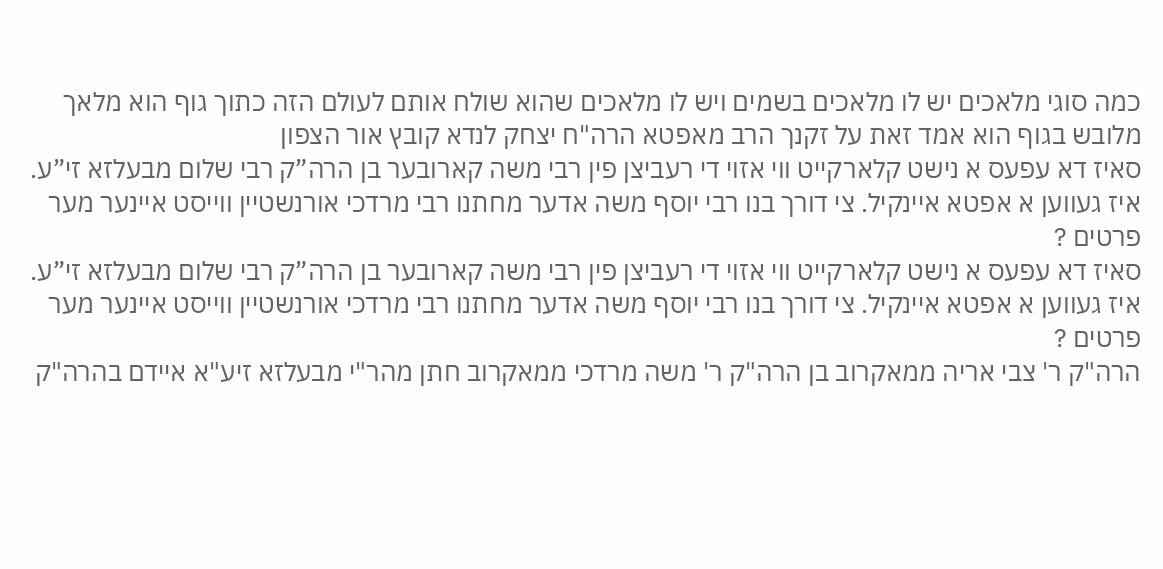כמה סוגי מלאכים יש לו מלאכים בשמים ויש לו מלאכים שהוא שולח אותם לעולם הזה כתוך גוף הוא מלאך מלובש בגוף הוא אמד זאת על זקנך הרב מאפטא הרה"ח יצחק לנדא קובץ אור הצפון
סאיז דא עפעס א נישט קלארקייט ווי אזוי די רעביצן פין רבי משה קארובער בן הרה”ק רבי שלום מבעלזא זי”ע. איז געווען א אפטא איינקיל. צי דורך בנו רבי יוסף משה אדער מחתנו רבי מרדכי אורנשטיין ווייסט איינער מער פרטים ?
סאיז דא עפעס א נישט קלארקייט ווי אזוי די רעביצן פין רבי משה קארובער בן הרה”ק רבי שלום מבעלזא זי”ע. איז געווען א אפטא איינקיל. צי דורך בנו רבי יוסף משה אדער מחתנו רבי מרדכי אורנשטיין ווייסט איינער מער פרטים ?
הרה"ק ר' צבי אריה ממאקרוב בן הרה"ק ר' משה מרדכי ממאקרוב חתן מהר"י מבעלזא זיע"א איידם בהרה"ק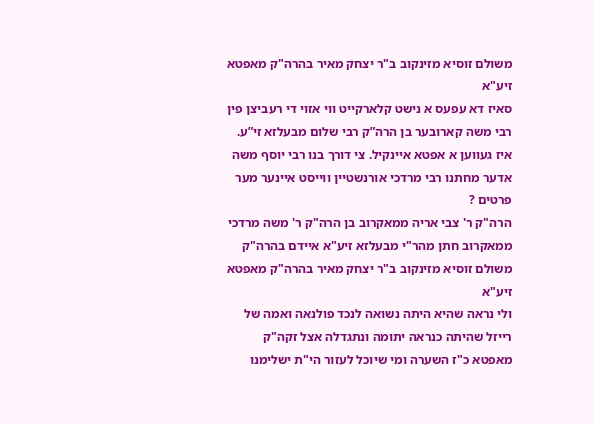משולם זוסיא מזינקוב ב"ר יצחק מאיר בהרה"ק מאפטא זיע"א
סאיז דא עפעס א נישט קלארקייט ווי אזוי די רעביצן פין רבי משה קארובער בן הרה”ק רבי שלום מבעלזא זי”ע. איז געווען א אפטא איינקיל. צי דורך בנו רבי יוסף משה אדער מחתנו רבי מרדכי אורנשטיין ווייסט איינער מער פרטים ?
הרה"ק ר' צבי אריה ממאקרוב בן הרה"ק ר' משה מרדכי ממאקרוב חתן מהר"י מבעלזא זיע"א איידם בהרה"ק משולם זוסיא מזינקוב ב"ר יצחק מאיר בהרה"ק מאפטא זיע"א
ולי נראה שהיא היתה נשואה לנכד פולנאה ואמה של רייזל שהיתה כנראה יתומה ונתגדלה אצל זקה"ק מאפטא כ"ז השערה ומי שיוכל לעזור הי"ת ישלימנו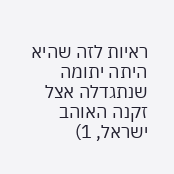ראיות לזה שהיא היתה יתומה שנתגדלה אצל זקנה האוהב ישראל, 1)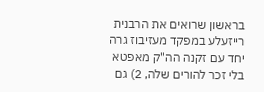בראשון שרואים את הרבנית רייזעלע במפקד מעזיבוז גרה יחד עם זקנה הה"ק מאפטא בלי זכר להורים שלה, 2) גם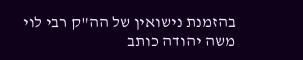בהזמנת נישואין של הה"ק רבי לוי משה יהודה כותב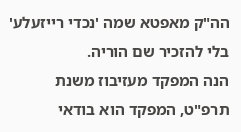הה"ק מאפטא שמה 'נכדי רייזעלע' בלי להזכיר שם הוריה.
הנה המפקד מעזיבוז משנת תרפ"ט, המפקד הוא בודאי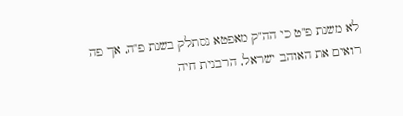לא משנת פ"ט כי הה"ק מאפטא נסתלק בשנת פ"ה, אך פה רואים את האוהב ישראל, הרבנית חיה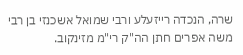שרה, הנכדה רייזעלע ורבי שמואל אשכנזי בן רבי משה אפרים חתן הה"ק רי"מ מזינקוב.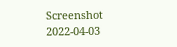Screenshot 2022-04-03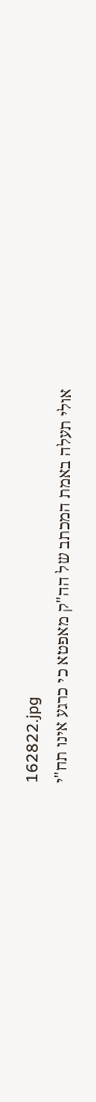162822.jpg
אולי תעלה באמת המכתב של הה"ק מאפטא כי כרגע אינו תח"י